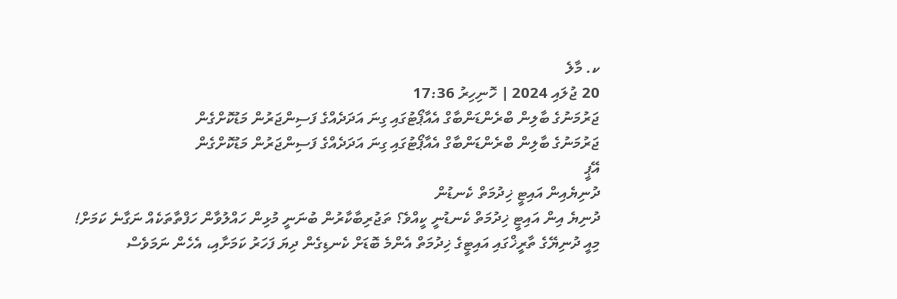ކ. މާލެ
20 ޖުލައި 2024 | ހޮނިހިރު 17:36
ޖަރުމަނުގެ ބާލިން ބްރެންޑަންބާގް އެއާޕޯޓުގައި ގިނަ އަދަދެއްގެ ފަސިންޖަރުން މަޑުކޮށްގެން
ޖަރުމަނުގެ ބާލިން ބްރެންޑަންބާގް އެއާޕޯޓުގައި ގިނަ އަދަދެއްގެ ފަސިންޖަރުން މަޑުކޮށްގެން
އޭޕީ
ދުނިޔެއިން އައިޓީ ޚިދުމަތް ކެނޑުން
ދުނިޔެ އިން އައިޓީ ޚިދުމަތް ކެނޑުނީ ކީއްވެ؟ ތަޖުރިބާކާރުން ބުނަނީ މުޅިން ހައްލުވާން ހަފްތާތަކެއް ނަގާނެ ކަމަށް!
މިއީ ދުނިޔޭގެ ތާރީޚްގައި އައިޓީގެ ޚިދުމަތް އެންމެ ބޮޑަށް ކެނޑިގެން ދިޔަ ފަހަރު ކަމަށާއި، އެހެން ނަމަވެސް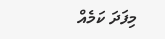މިފަދަ ކަމެއް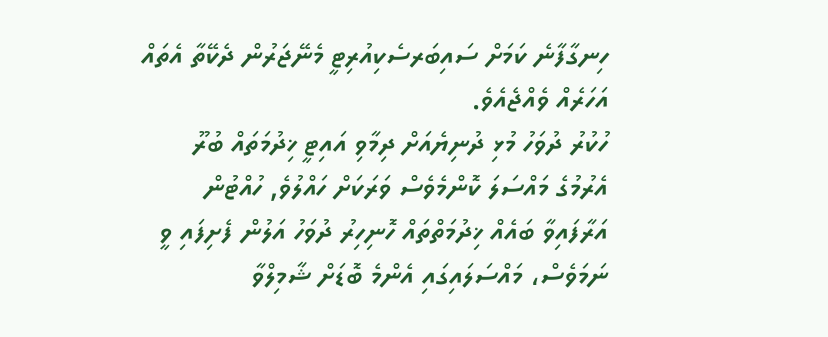ހިނގާފާނެ ކަމަށް ސައިބަރސެކިއުރިޓީ މެނޭޖަރުން ދެކޭތާ އެތައް އަހަރެއް ވެއްޖެއެވެ.
ހުކުރު ދުވަހު މުޅި ދުނިޔެއަށް ދިމާވި އައިޓީ ޚިދުމަތައް ބުރޫ އެރުމުގެ މައްސަލަ ކޮންމެވެސް ވަރަކަށް ހައްލުވެ, ހުއްޓުން އަރާފައިވާ ބައެއް ޚިދުމަތްތައް ހޮނިހިރު ދުވަހު އަލުން ފެށިފައި ވީ ނަމަވެސް، މައްސަލައިގައި އެންމެ ބޮޑަށް ޝާމިލްވާ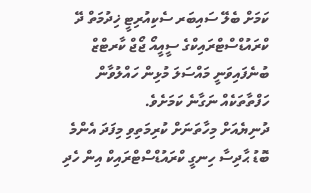ކަމަށް ބެލޭ ސައިބަރ ސެކިއުރިޓީ ޚިދުމަތް ދޭ ކްރައުޑްސްޓްރައިކްގެ ސީއީއޯ ޖޯޖް ކާރޓްޒް ބުނެފައިވަނީ މައްސަލަ މުޅިން ހައްލުވާން ހަފްތާތަކެއް ނަގާނެ ކަމަށެވެ.
ދުނިޔެއަށް މިހާތަނަށް ކުރިމަތިވި މިފަދަ އެންމެ ބޮޑު ޙާދިސާ ހިނގީ ކްރައުޑްސްޓްރައިކް އިން ހެދި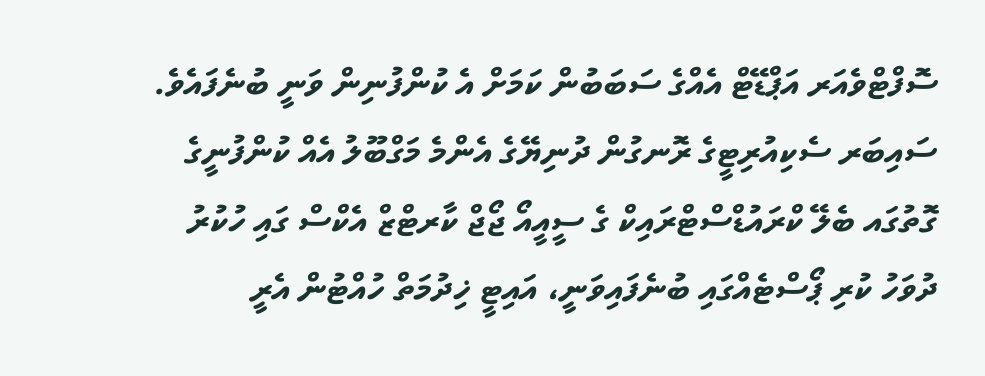ސޮފްޓްވެއަރ އަޕްޑޭޓް އެއްގެ ސަބަބުން ކަމަށް އެ ކުންފުނިން ވަނީ ބުނެފައެވެ.
ސައިބަރ ސެކިއުރިޓީގެ ރޮނގުން ދުނިޔޭގެ އެންމެ މަގްބޫލު އެއް ކުންފުނީގެ ގޮތުގައ ބެލޭ ކްރައުޑްސްޓްރައިކް ގެ ސީއީއޯ ޖޯޖް ކާރޓްޒް އެކްސް ގައި ހުކުރު ދުވަހު ކުރި ޕޯސްޓެއްގައި ބުނެފައިވަނީ، އައިޓީ ޚިދުމަތް ހުއްޓުން އެރީ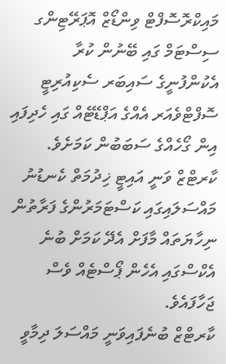މައިކްރޮސޮފްޓް ވިންޑޯޒް އޮޕަރޭޓިންގ ސިސްޓަމް ގައި ބޭނުން ކުރާ އެކުންފުނީގެ ސައިބަރ ސެކިއުރިޓީ ސޮފްޓްވެއަރ އެއްގެ އަޕްޑޭޓެއް ގައި ހެދިފައި އިން ގޯހެއްގެ ސަބަބުން ކަމަށެވެ.
ކާރޓްޒް ވަނީ އައިޓީ ޚިދުމަތް ކެނޑުނު މައްސަލައިގައި ކަސްޓަމަރުންގެ ފަރާތުން ނިހާޔަތައް މާފަށް އެދޭ ކަމަށް ބުނެ އެކްސްގައި އެހެން ޕޯސްޓެއް ވެސް ޖަހާފައެވެ.
ކާރޓްޒް ބުނެފައިވަނީ މައްސަލަ ދިމާވީ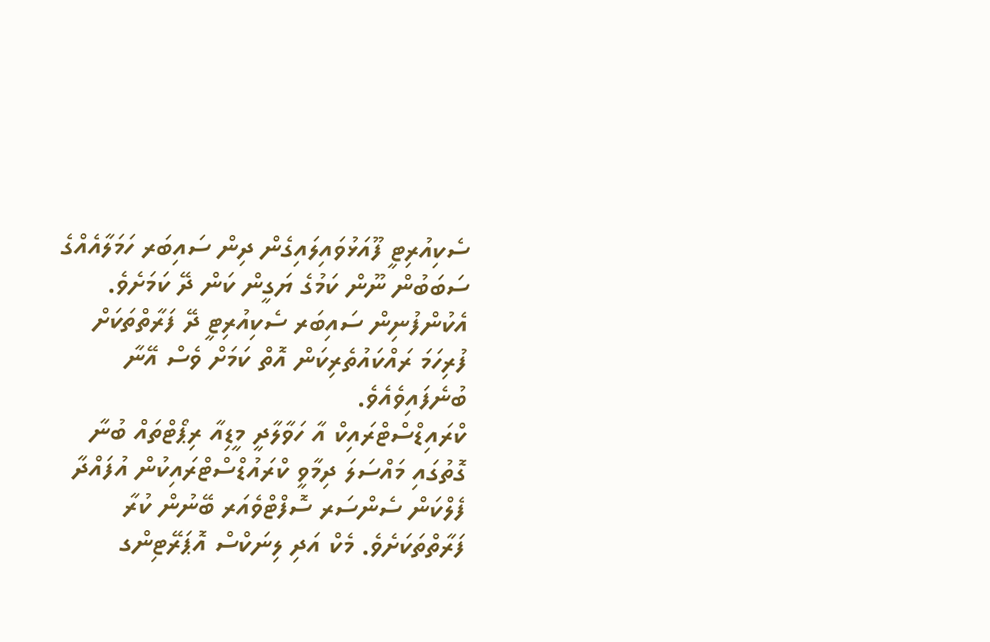ސެކިއުރިޓީ ފޫއަޅުވައިލައިގެން ދިން ސައިބަރ ހަމަލާއެއްގެ ސަބަބުން ނޫން ކަމުގެ ޔަގީން ކަން ދޭ ކަމަށެވެ. އެކުންފުނިން ސައިބަރ ސެކިއުރިޓީ ދޭ ފަރާތްތަކަށް ފުރިހަމަ ރައްކައުތެރިކަން އޮތް ކަމަށް ވެސް އޭނާ ބުނެފައިވެއެވެ.
ކްރައިޑްސްޓްރައިކް އާ ހަވާލާދީ މީޑިއާ ރިޕޯޓްތައް ބުނާ ގޮތުގައި މައްސަލަ ދިމާވީ ކްރައުޑްސްޓްރައިކުން އުފައްދާ ފެލްކަން ސެންސަރ ސޮފްޓްވެއަރ ބޭނުން ކުރާ ފަރާތްތަކަށެވެ. މެކް އަދި ލިނަކްސް އޮޕަރޭޓިންގ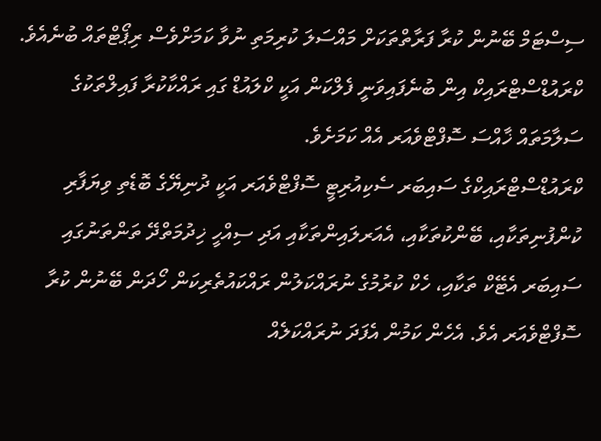ސިސްޓަމް ބޭނުން ކުރާ ފަރާތްތަކަށް މައްސަލަ ކުރިމަތި ނުވާ ކަމަށްވެސް ރިޕޯޓްތައް ބުނެއެވެ. ކްރައުޑްސްޓްރައިކް އިން ބުނެފައިވަނީ ފެލްކަން އަކީ ކްލައުޑް ގައި ރައްކާކުރާ ފައިލްތަކުގެ ސަލާމަތައް ޚާއްސަ ސޮފްޓްވެއަރ އެއް ކަމަށެވެ.
ކްރައުޑްސްޓްރައިކްގެ ސައިބަރ ސެކިއުރިޓީ ސޮފްޓްވެއަރ އަކީ ދުނިޔޭގެ ބޮޑެތި ވިޔަފާރި ކުންފުނިތަކާއި، ބޭންކުތަކާއި، އެއަރލައިންތަކާއި އަދި ސިއްހީ ޚިދުމަތްދޭ ތަންތަނުގައި ސައިބަރ އެޓޭކް ތަކާއި، ހެކް ކުރުމުގެ ނުރައްކަލުން ރައްކައުތެރިކަން ހޯދަން ބޭނުން ކުރާ ސޮފްޓްވެއަރ އެވެ. އެހެން ކަމުން އެފަދަ ނުރައްކަލެއް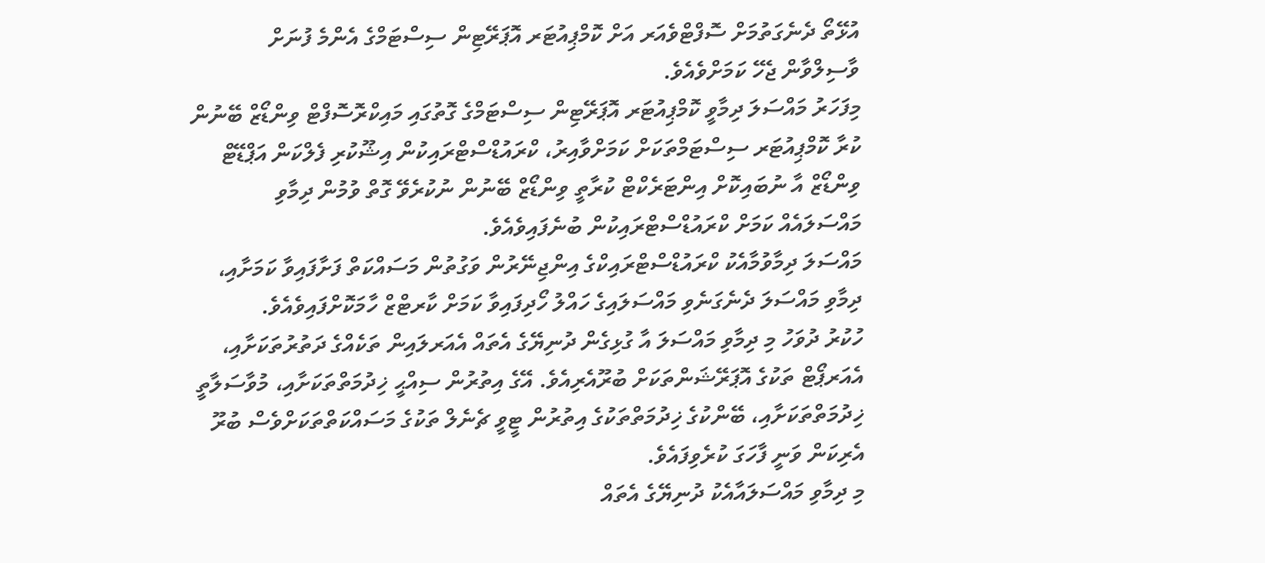އުޅޭތޯ ދެނެގަތުމަށް ސޮފްޓްވެއަރ އަށް ކޮމްޕިއުޓަރ އޮޕަރޭޓިން ސިސްޓަމްގެ އެންމެ ފުނަށް ވާސިލްވާން ޖެހޭ ކަމަށްވެއެވެ.
މިފަހަރު މައްސަލަ ދިމާވީ ކޮމްޕިއުޓަރ އޮޕަރޭޓިން ސިސްޓަމްގެ ގޮތުގައި މައިކްރޮސޮފްޓް ވިންޑޯޒް ބޭނުން ކުރާ ކޮމްޕިއުޓަރ ސިސްޓަމްތަކަށް ކަމަށްވާއިރު، ކްރައުޑްސްޓްރައިކުން އިޝޫކުރި ފެލްކަން އަޕްޑޭޓް ވިންޑޯޒް އާ ނުބައިކޮށް އިންޓަރެކްޓް ކުރާތީ ވިންޑޯޒް ބޭނުން ނުކުރެވޭ ގޮތް ވުމުން ދިމާވި މައްސަލައެއް ކަމަށް ކްރައުޑްސްޓްރައިކުން ބުނެފައިވެއެވެ.
މައްސަލަ ދިމާވުމާއެކު ކްރައުޑްސްޓްރައިކްގެ އިންޖިނޭރުން ވަގުތުން މަސައްކަތް ފަށާފައިވާ ކަމަށާއި، ދިމާވި މައްސަލަ ދެނެގަނެވި މައްސަލައިގެ ހައްލު ހޯދިފައިވާ ކަމަށް ކާރޓްޒް ހާމަކޮށްފައިވެއެވެ.
ހުކުރު ދުވަހު މި ދިމާވި މައްސަލަ އާ ގުޅިގެން ދުނިޔޭގެ އެތައް އެއަރލައިން ތަކެއްގެ ދަތުރުތަކަށާއި، އެއަރޕޯޓް ތަކުގެ އޮޕަރޭޝަންތަކަށް ބުރޫއެރިއެވެ. އޭގެ އިތުރުން ސިއްޙީ ޚިދުމަތްތަކަށާއި، މުވާސަލާތީ ޚިދުމަތްތަކަށާއި، ބޭންކުގެ ޚިދުމަތްތަކުގެ އިތުރުން ޓީވީ ޗެނެލް ތަކުގެ މަސައްކަތްތަކަށްވެސް ބުރޫ އެރިކަން ވަނީ ފާހަގަ ކުރެވިފައެވެ.
މި ދިމާވި މައްސަލައާއެކު ދުނިޔޭގެ އެތައް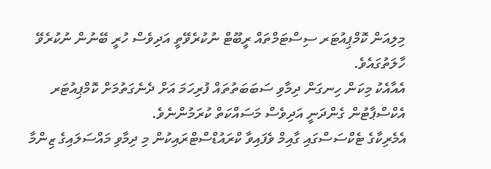މިލިއަން ކޮމްޕިއުޓަރ ސިސްޓަމްތައް ރީބޫޓް ނުކުރެވޭތީ އަދިވެސް ހުރީ ބޭނުން ނުކުރެވޭ ހާލަތުގައެވެ.
އެއާއެކު މިކަން ހިނގަން ދިމާވި ސަބަބަތުތައް ފުރިހަމަ އަށް ދެނެގަތުމަށް ކޮމްޕިއުޓަރ އެކްސްޕާޓުން ގެންދަނީ އަދިވެސް މަސައްކަތް ކުރަމުންނެވެ.
އެމެރިކާގެ ޓެކްސަސްގައި ގާއިމް ވެފައިވާ ކްރައުޑްސްޓްރައިކުން މި ދިމާވި މައްސަލައިގެ ޒިންމާ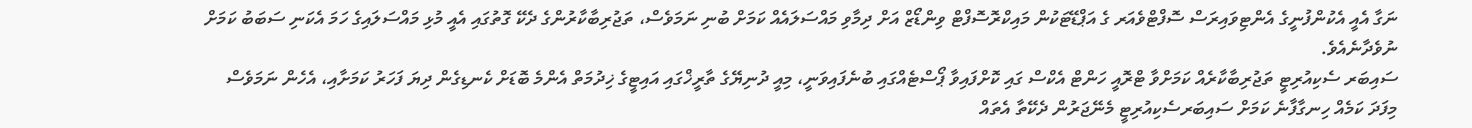ނަގާ އެއީ އެކުންފުނީގެ އެންޓިވައިރަސް ސޮފްޓްވެއަރ ގެ އަޕްޑޭޓަކުން މައިކްރޮސޮފްޓް ވިންޑޯޒް އަށް ދިމާވި މައްސަލައެއް ކަމަށް ބުނި ނަމަވެސް، ތަޖުރިބާކާރުންގެ ދެކޭ ގޮތުގައި އެއީ މުޅި މައްސަލައިގެ ހަމަ އެކަނި ސަބަބު ކަމަށް ނުވެދާނެއެވެ.
ސައިބަރ ސެކިއުރިޓީ ތަޖުރިބާކާރެއް ކަމަށްވާ ޓްރޮއީ ހަންޓް އެކްސް ގައި ކޮށްފައިވާ ޕޯސްޓެއްގައި ބުނެފައިވަނީ، މިއީ ދުނިޔޭގެ ތާރީޚްގައި އައިޓީގެ ޚިދުމަތް އެންމެ ބޮޑަށް ކެނޑިގެން ދިޔަ ފަހަރު ކަމަށާއި، އެހެން ނަމަވެސް މިފަދަ ކަމެއް ހިނގާފާނެ ކަމަށް ސައިބަރސެކިއުރިޓީ މެނޭޖަރުން ދެކޭތާ އެތައް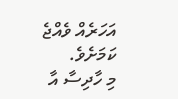އަހަރެއް ވެއްޖެ ކަމަށެވެ.
މި ހާދިސާ އާ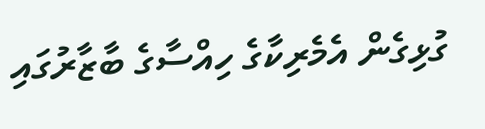ގުޅިގެން އެމެރިކާގެ ހިއްސާގެ ބާޒާރުގައި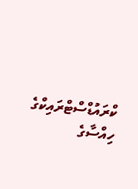ކްރައުޑްސްޓްރައިކްގެ ހިއްސާގެ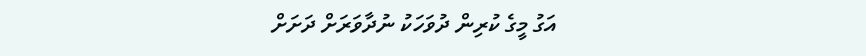އަގު މީގެ ކުރިން ދުވަހަކު ނުދާވަރަށް ދަށަށް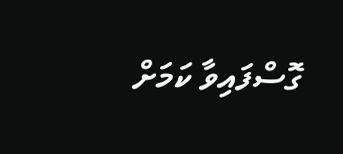ގޮސްފައިވާ ކަމަށް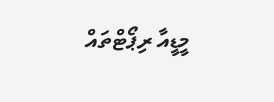މީޑީއާ ރިޕޯޓްތައް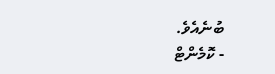ބުނެއެވެ.
- ކޮމެންޓް